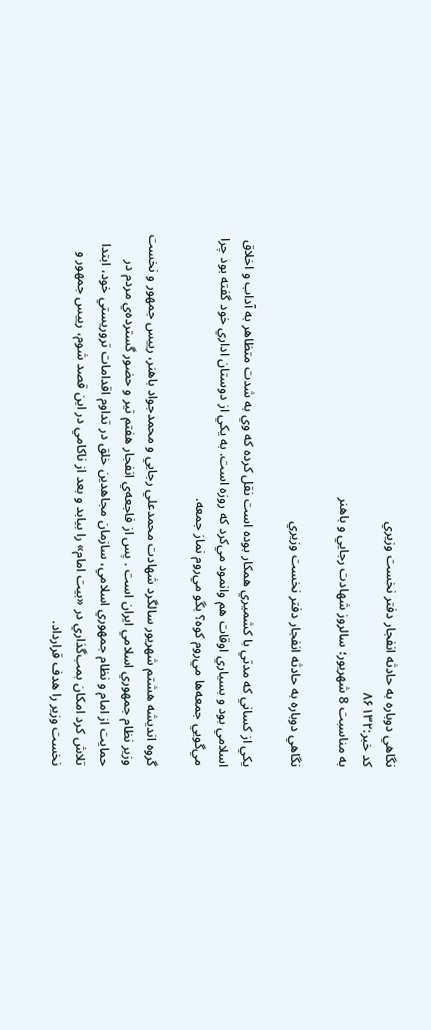نگاهي دوباره به حادثه انفجار دفتر نخست وزيري
کد خبر:۸۶۱۳۲
به مناسبت 8 شهريور؛ سالروز شهادت رجايي و باهنر

نگاهي دوباره به حادثه انفجار دفتر نخست وزيري

يكي از كساني كه مدتي با كشميري همكار بوده است نقل كرده كه وي به شدت متظاهر به آداب و اخلاق اسلامي بود و بسياري اوقات هم وانمود مي‌كرد كه روزه است‌. به يكي از دوستان اداري خود گفته بود چرا مي‌گويي جمعه‌ها مي‌روم كوه‌؟ بگو مي‌روم نماز جمعه‌.

گروه انديشه هشتم شهريور سالگرد شهادت محمدعلي رجايي و محمدجواد باهنر، رييس جمهور و نخست‌ وزير نظام جمهوري اسلامي ايران است . پس از فاجعه‌ي انفجار هفتم تير و حضور گسترده‌ي مردم در حمايت از امام و نظام جمهوري اسلامي‌، سازمان مجاهدين خلق در تداوم اقدامات تروريستي خود، ابتدا تلاش كرد امكان بمب‌گذاري در «بيت امام‌» را بيابد و بعد از ناكامي در اين قصد شوم‌، رييس جمهور و نخست ‌وزير را هدف قرارداد.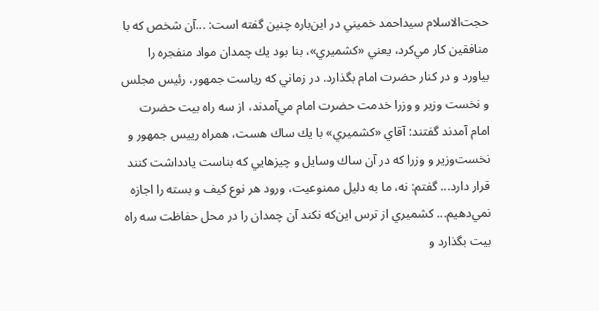حجت‌‌الاسلام سيداحمد خميني در اين‌باره چنين گفته است‌: ...آن شخص كه با منافقين كار مي‌كرد، يعني «كشميري‌»، بنا بود يك چمدان مواد منفجره را بياورد و در كنار حضرت امام بگذارد. در زماني كه رياست جمهور، رئيس مجلس و نخست‌ وزير و وزرا خدمت حضرت امام مي‌آمدند، از سه راه بيت حضرت امام آمدند گفتند: آقاي «كشميري‌» با يك ساك هست، همراه رييس جمهور و نخست‌وزير و وزرا كه در آن ساك وسايل و چيزهايي كه بناست يادداشت كنند قرار دارد... گفتم: نه، ما به دليل ممنوعيت، ورود هر نوع كيف و بسته را اجازه نمي‌دهيم‌... كشميري از ترس اين‌كه نكند آن چمدان را در محل حفاظت‌ سه راه بيت بگذارد و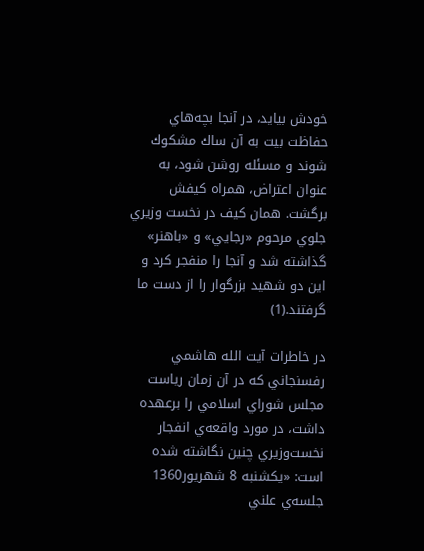خودش بيايد، در آنجا بچه‌هاي حفاظت بيت به آن ساك مشكوك شوند و مسئله روشن شود، به عنوان اعتراض‌، همراه كيفش برگشت‌. همان كيف در نخست ‌وزيري جلوي مرحوم «رجايي‌» و «باهنر» گذاشته شد و آنجا را منفجر كرد و اين دو شهيد بزرگوار را از دست ما گرفتند.(1)

در خاطرات آيت الله هاشمي رفسنجاني كه در آن زمان رياست مجلس شوراي اسلامي را برعهده داشت‌، در مورد واقعه‌ي انفجار نخست‌وزيري چنين نگاشته شده است: «يكشنبه 8 شهريور1360 جلسه‌ي علني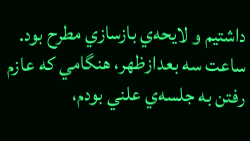داشتيم و لايحه‌ي بازسازي مطرح بود. ساعت سه بعدازظهر، هنگامي كه عازم رفتن به جلسه‌ي علني بودم‌،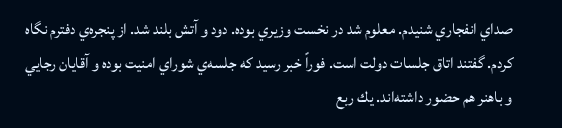صداي انفجاري شنيدم‌. معلوم شد در نخست‌ وزيري بوده‌. دود و آتش بلند شد. از پنجره‌ي دفترم نگاه كردم‌. گفتند اتاق جلسات دولت است‌. فوراً خبر رسيد كه جلسه‌ي شوراي امنيت بوده و آقايان رجايي و باهنر هم حضور داشته‌اند. يك ربع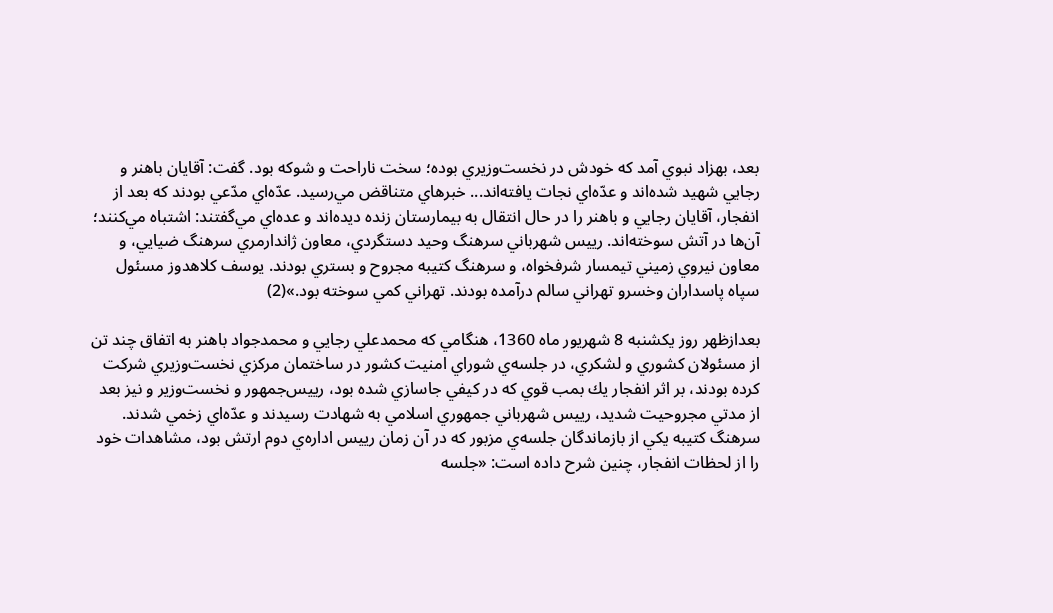بعد، بهزاد نبوي آمد كه خودش در نخست‌وزيري بوده‌؛ سخت ناراحت و شوكه بود. گفت‌: آقايان باهنر و رجايي شهيد شده‌اند و عدّه‌اي نجات يافته‌اند... خبرهاي متناقض مي‌رسيد. عدّه‌اي مدّعي بودند كه بعد از انفجار، آقايان رجايي و باهنر را در حال انتقال به بيمارستان زنده ديده‌اند و عده‌اي مي‌گفتند: اشتباه مي‌كنند؛ آن‌ها در آتش سوخته‌اند. رييس شهرباني سرهنگ وحيد دستگردي، معاون ژاندارمري سرهنگ ضيايي‌، و معاون نيروي زميني تيمسار شرفخواه‌، و سرهنگ كتيبه مجروح و بستري بودند. يوسف كلاهدوز مسئول سپاه پاسداران وخسرو تهراني سالم درآمده بودند. تهراني كمي سوخته بود.»(2)

بعدازظهر روز يكشنبه 8 شهريور ماه 1360، هنگامي كه محمدعلي رجايي و محمدجواد باهنر به اتفاق چند تن از مسئولان كشوري و لشكري‌، در جلسه‌ي شوراي امنيت كشور در ساختمان مركزي نخست‌وزيري شركت كرده بودند، بر اثر انفجار يك بمب قوي كه در كيفي جاسازي شده بود، رييس‌جمهور و نخست‌وزير و نيز بعد از مدتي مجروحيت شديد، رييس شهرباني جمهوري اسلامي به شهادت رسيدند و عدّه‌اي زخمي شدند. سرهنگ كتيبه يكي از بازماندگان جلسه‌ي مزبور كه در آن زمان رييس اداره‌ي دوم ارتش بود، مشاهدات خود را از لحظات انفجار، چنين شرح داده است: «جلسه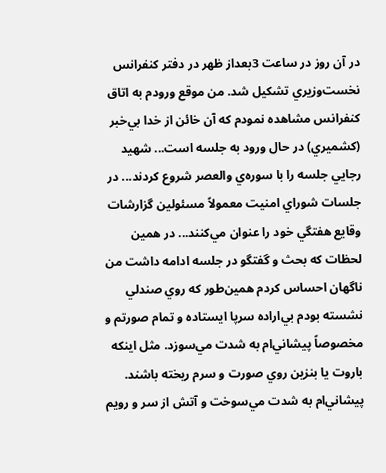در آن روز در ساعت 3بعداز ظهر در دفتر كنفرانس نخست‌وزيري تشكيل شد. من موقع ورودم به اتاق كنفرانس مشاهده نمودم كه آن خائن از خدا بي‌خبر (كشميري‌) در حال ورود به جلسه است‌... شهيد رجايي جلسه را با سوره‌ي والعصر شروع كردند... در جلسات شوراي امنيت معمولاً مسئولين گزارشات وقايع هفتگي خود را عنوان مي‌كنند... در همين لحظات كه بحث و گفتگو در جلسه ادامه داشت من ناگهان احساس كردم همين‌طور كه روي صندلي نشسته بودم بي‌اراده سرپا ايستاده و تمام صورتم و مخصوصاً پيشاني‌ام به شدت مي‌سوزد. مثل اينكه باروت يا بنزين روي صورت و سرم ريخته باشند. پيشاني‌ام به شدت مي‌سوخت و آتش از سر و رويم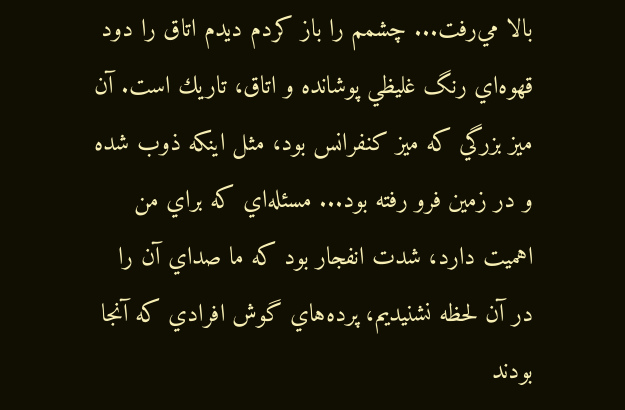بالا مي‌رفت‌... چشمم را باز كردم ديدم اتاق را دود قهوه‌اي رنگ غليظي پوشانده و اتاق‌، تاريك است‌. آن ميز بزرگي كه ميز كنفرانس بود، مثل اينكه ذوب شده و در زمين فرو رفته بود... مسئله‌اي كه براي من اهميت دارد، شدت انفجار بود كه ما صداي آن را در آن لحظه نشنيديم‌، پرده‌هاي گوش افرادي كه آنجا بودند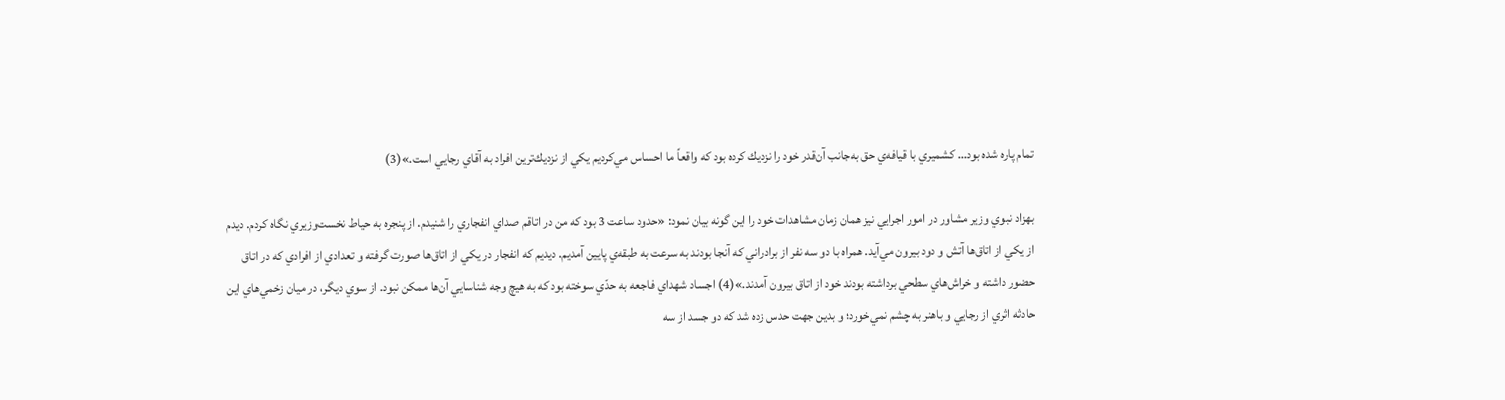تمام پاره شده بود... كشميري ‌با قيافه‌ي حق به‌جانب آن‌قدر خود را نزديك كرده بود كه واقعاً ما احساس مي‌كرديم يكي از نزديك‌ترين افراد به آقاي رجايي است‌.»(3)

بهزاد نبوي وزير مشاور در امور اجرايي نيز همان زمان مشاهدات خود را اين گونه بيان نمود: «حدود ساعت 3 بود كه من در اتاقم صداي انفجاري را شنيدم‌. از پنجره به حياط نخست‌وزيري نگاه كردم. ديدم از يكي از اتاق‌ها آتش و دود بيرون مي‌آيد. همراه با دو سه نفر از برادراني كه آنجا بودند به سرعت به طبقه‌ي پايين آمديم‌. ديديم كه انفجار در يكي از اتاق‌ها صورت گرفته و تعدادي از افرادي كه در اتاق حضور داشته و خراش‌هاي سطحي برداشته بودند خود از اتاق بيرون آمدند.»(4) اجساد شهداي فاجعه به حدّي سوخته بود كه به هيچ وجه شناسايي آن‌ها ممكن نبود. از سوي ديگر، در ميان زخمي‌هاي اين حادثه اثري از رجايي و باهنر به چشم نمي‌خورد؛ و بدين جهت حدس زده شد كه دو جسد از سه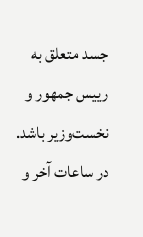جسد متعلق به رييس جمهور و نخست‌وزير‌ باشد. در ساعات آخر و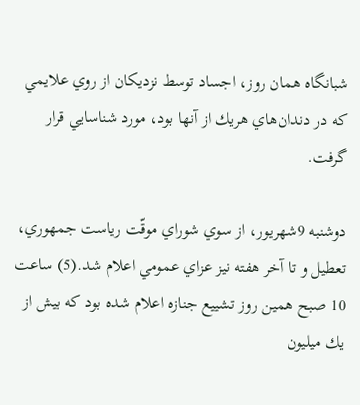شبانگاه همان روز، اجساد توسط نزديكان از روي علايمي كه در دندان‌هاي هريك از آنها بود، مورد شناسايي قرار گرفت.

دوشنبه 9شهريور، از سوي شوراي موقّت رياست جمهوري‌، تعطيل و تا آخر هفته نيز عزاي عمومي اعلام شد.(5) ساعت 10 صبح همين روز تشييع جنازه اعلام شده بود كه بيش از يك ميليون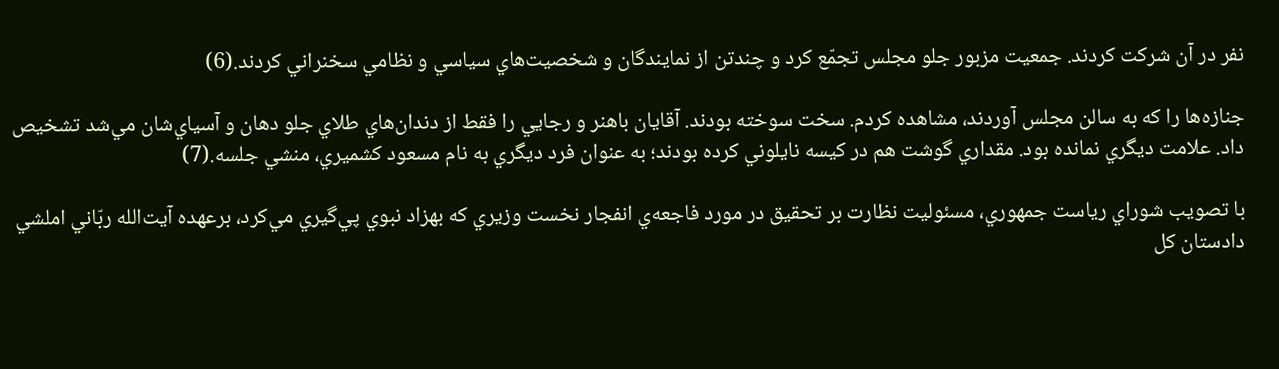نفر در آن شركت كردند. جمعيت مزبور جلو مجلس تجمّع كرد و چندتن از نمايندگان و شخصيت‌هاي سياسي و نظامي سخنراني كردند.(6)

جنازه‌ها را كه به سالن مجلس آوردند، مشاهده كردم‌. سخت سوخته بودند. آقايان باهنر و رجايي را فقط از دندان‌هاي طلاي جلو دهان و آسياي‌شان مي‌شد تشخيص داد. علامت ديگري نمانده بود. مقداري گوشت هم در كيسه‌ نايلوني كرده بودند؛ به عنوان فرد ديگري به نام مسعود كشميري‌، منشي جلسه‌.(7)

با تصويب شوراي رياست جمهوري‌، مسئوليت نظارت بر تحقيق در مورد فاجعه‌ي انفجار نخست ‌وزيري كه بهزاد نبوي پي‌گيري مي‌كرد، برعهده‌ آيت‌‌الله ربّاني املشي دادستان كل‌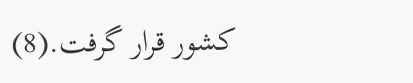كشور قرار گرفت‌.(8)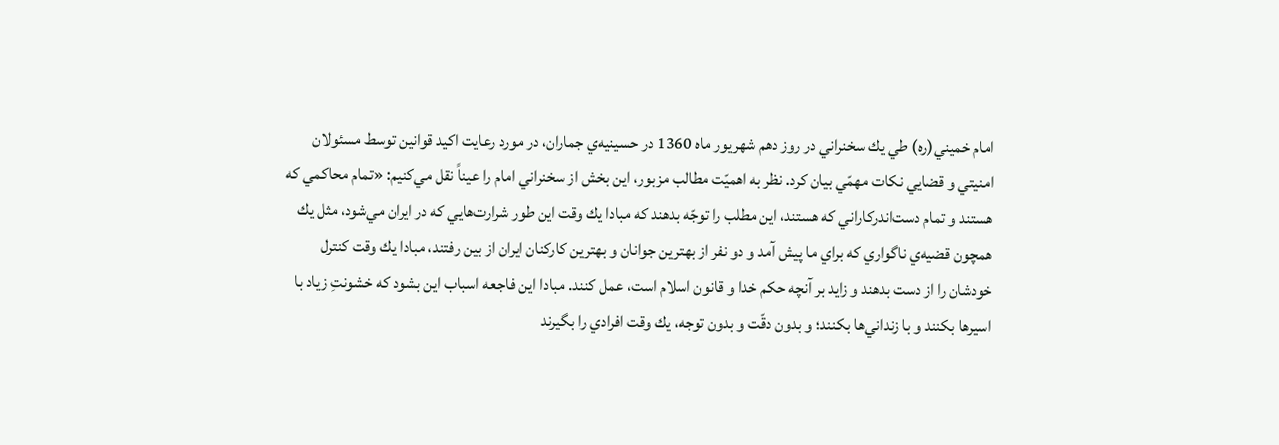امام خميني‌(ره‌) طي يك سخنراني در روز دهم شهريور ماه 1360 در حسينيه‌ي جماران‌، در مورد رعايت اكيد قوانين توسط مسئولان امنيتي و قضايي نكات مهمّي بيان كرد. نظر به اهميّت مطالب مزبور، اين بخش از سخنراني امام را عيناً نقل مي‌كنيم‌: «تمام محاكمي كه هستند و تمام دست‌اندركاراني كه هستند، اين مطلب را توجّه بدهند كه مبادا يك وقت اين طور شرارت‌هايي كه در ايران مي‌شود، مثل يك همچون قضيه‌ي ناگواري كه براي ما پيش آمد و دو نفر از بهترين جوانان و بهترين كاركنان ايران از بين رفتند، مبادا يك وقت كنترل خودشان را از دست بدهند و زايد بر آنچه حكم خدا و قانون اسلام است‌، عمل كنند. مبادا اين فاجعه‌ اسباب اين بشود كه خشونت‌ِ زياد با اسيرها بكنند و با زنداني‌ها بكنند؛ و بدون دقّت و بدون توجه‌، يك وقت افرادي را بگيرند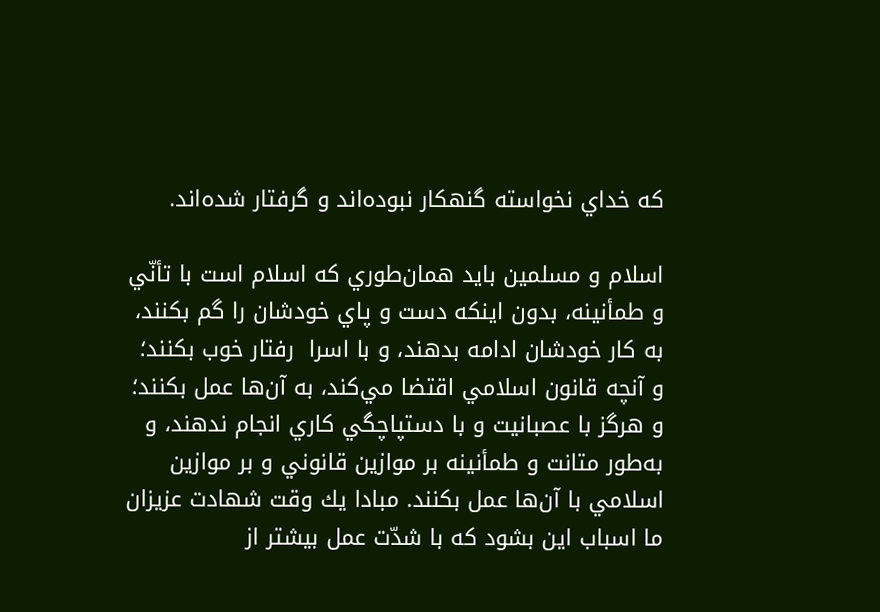كه خداي نخواسته گنهكار نبوده‌اند و گرفتار شده‌اند.

اسلام و مسلمين بايد همان‌طوري كه اسلام است با تأنّي و طمأنينه‌، بدون اينكه دست و پاي خودشان را گم بكنند، به كار خودشان ادامه بدهند، و با اسرا  رفتار خوب بكنند؛ و آنچه قانون اسلامي اقتضا مي‌كند، به آن‌ها عمل بكنند؛ و هرگز با عصبانيت و با دستپاچگي كاري انجام ندهند، و به‌طور متانت و طمأنينه بر موازين قانوني و بر موازين اسلامي با آن‌ها عمل بكنند. مبادا يك وقت شهادت عزيزان ما اسباب اين بشود كه با شدّت عمل بيشتر از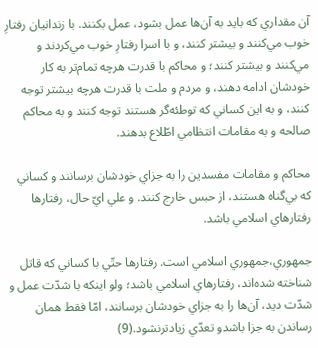آن مقداري كه بايد به آن‌ها عمل بشود، عمل بكنند. با زندانيان رفتارِ خوب مي‌كنند و بيشتر كنند، و با اسرا رفتارِ خوب مي‌كردند و مي‌كنند و بيشتر كنند؛ و محاكم با قدرت هرچه تمام‌تر به كار خودشان ادامه دهند، و مردم و ملت با قدرت هرچه بيشتر توجه كنند، و به اين كساني كه توطئه‌گر هستند توجه كنند و به محاكم صالحه و به مقامات انتظامي اطّلاع بدهند.

محاكم و مقامات مفسدين را به جزاي خودشان برسانند و كساني كه بي‌گناه هستند، از حبس خارج كنند. و علي اي‌ّ حال‌، رفتارها رفتارهاي اسلامي باشد.

جمهوري‌،جمهوري اسلامي است‌. رفتارها حتّي با كساني كه قاتل شناخته شده‌اند، رفتارهاي اسلامي باشد؛ ولو اينكه با شدّت عمل و شدّت ديد، آن‌ها را به جزاي خودشان برسانند، امّا فقط همان رساندن به جزا باشدو تعدّي زيادترنشود.(9)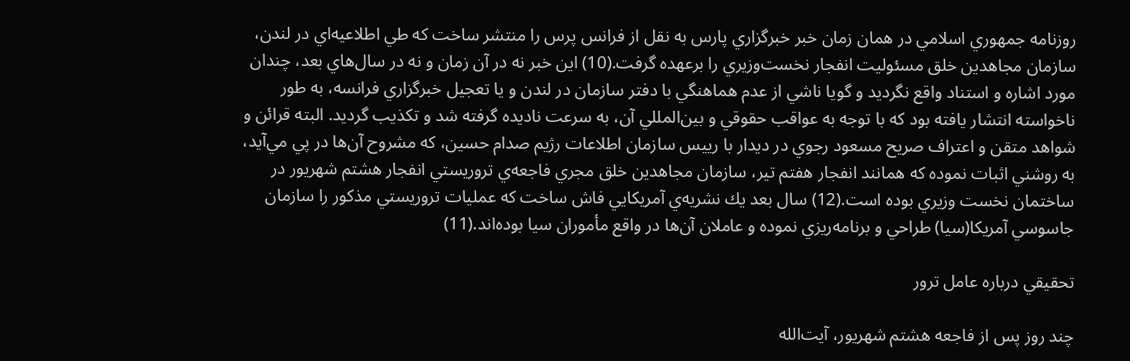روزنامه‌ جمهوري اسلامي در همان زمان خبر خبرگزاري پارس به نقل از فرانس پرس را منتشر ساخت كه طي اطلاعيه‌اي در لندن‌، سازمان مجاهدين خلق مسئوليت انفجار نخست‌وزيري را برعهده گرفت‌.(10) اين خبر نه در آن زمان و نه در سال‌هاي بعد، چندان مورد اشاره و استناد واقع نگرديد و گويا ناشي از عدم هماهنگي با دفتر سازمان در لندن و يا تعجيل خبرگزاري فرانسه‌، به طور ناخواسته انتشار يافته بود كه با توجه به عواقب حقوقي و بين‌المللي آن‌، به سرعت ناديده گرفته شد و تكذيب گرديد. البته قرائن و شواهد متقن و اعتراف صريح مسعود رجوي در ديدار با رييس سازمان اطلاعات رژيم صدام حسين‌، كه مشروح آن‌ها در پي مي‌آيد، به روشني اثبات نموده كه همانند انفجار هفتم تير، سازمان مجاهدين خلق مجري فاجعه‌ي تروريستي انفجار هشتم شهريور در ساختمان نخست‌ وزيري بوده است‌.(12) سال بعد يك نشريه‌ي آمريكايي فاش ساخت كه عمليات تروريستي مذكور را سازمان جاسوسي آمريكا(سيا) طراحي و برنامه‌ريزي نموده و عاملان آن‌ها در واقع مأموران سيا بوده‌اند.(11)

تحقيقي درباره‌ عامل ترور

چند روز پس از فاجعه‌ هشتم شهريور، آيت‌‌الله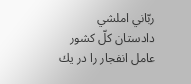ربّاني املشي دادستان كل‌ّ كشور عامل انفجار را در يك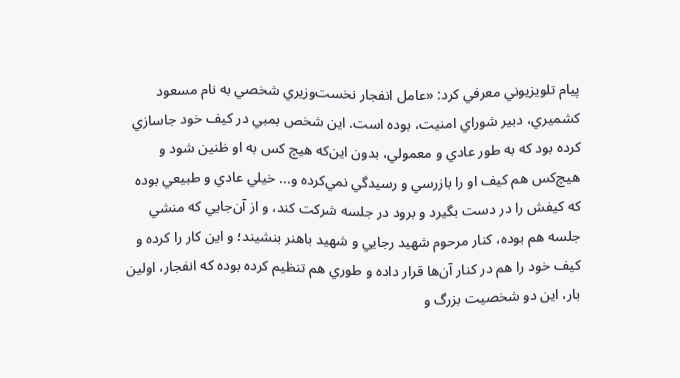پيام تلويزيوني معرفي كرد: «عامل انفجار نخست‌وزيري شخصي به نام مسعود كشميري، دبير شوراي امنيت‌، بوده است‌. اين شخص بمبي در كيف خود جاسازي كرده بود كه به طور عادي و معمولي‌، بدون اين‌كه هيچ كس به او ظنين شود و هيچ‌كس هم كيف او را بازرسي و رسيدگي نمي‌كرده و... خيلي عادي و طبيعي بوده كه كيفش را در دست بگيرد و برود در جلسه شركت كند، و از آن‌جايي كه منشي جلسه هم بوده، كنار مرحوم شهيد رجايي و شهيد باهنر بنشيند؛ و اين كار را كرده و كيف خود را هم در كنار آن‌ها قرار داده و طوري هم تنظيم كرده بوده كه انفجار، اولين بار، اين دو شخصيت بزرگ و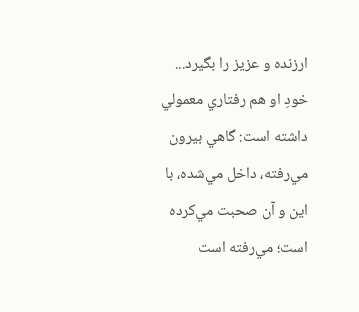ارزنده و عزيز را بگيرد... خودِ او هم رفتاري معمولي داشته است‌: گاهي بيرون مي‌رفته‌، داخل مي‌شده‌، با اين و آن صحبت مي‌كرده است‌؛ مي‌رفته است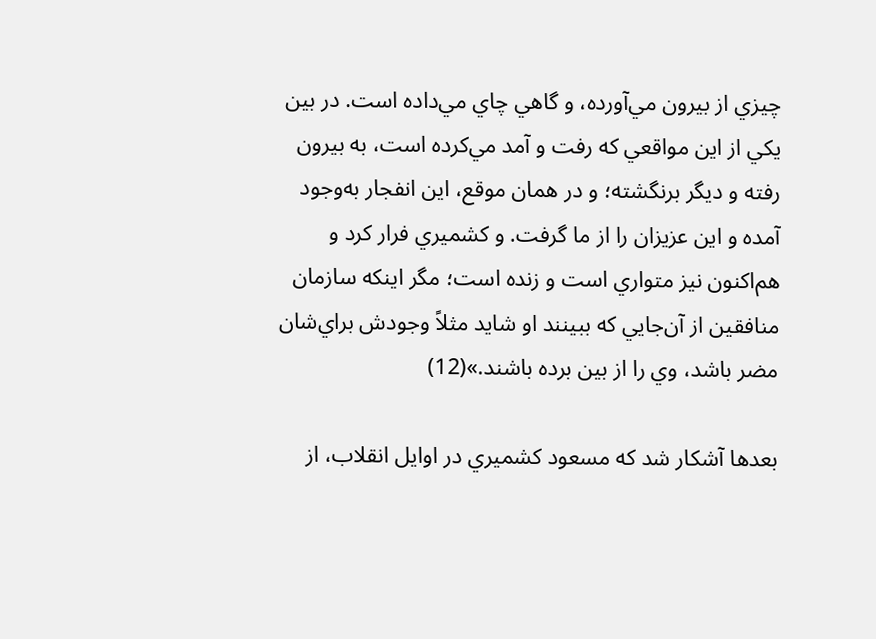چيزي از بيرون مي‌آورده‌، و گاهي چاي مي‌داده است‌. در بين يكي از اين مواقعي كه رفت و آمد مي‌كرده است‌، به بيرون رفته و ديگر برنگشته‌؛ و در همان موقع‌، اين انفجار به‌وجود آمده و اين عزيزان را از ما گرفت‌. و كشميري فرار كرد و هم‌اكنون نيز متواري است و زنده است‌؛ مگر اينكه سازمان منافقين از آن‌جايي كه ببينند او شايد مثلاً وجودش براي‌شان مضر باشد، وي را از بين برده باشند.»(12)

بعدها آشكار شد كه مسعود كشميري در اوايل انقلاب‌، از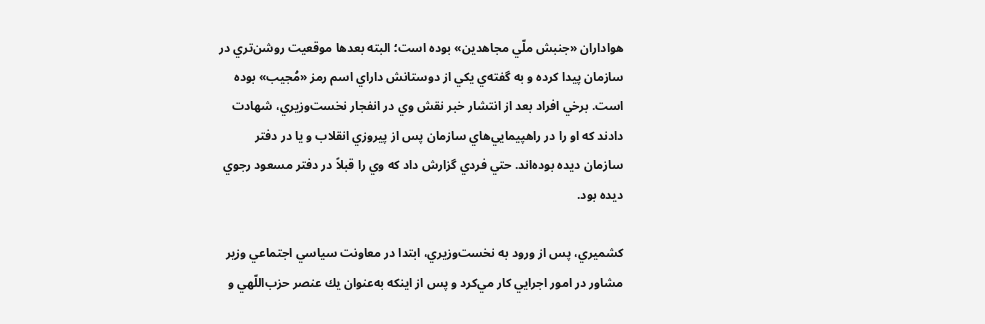هواداران «جنبش ملّي مجاهدين‌» بوده است‌؛ البته بعدها موقعيت روشن‌تري در سازمان پيدا كرده و به گفته‌ي يكي از دوستانش داراي اسم رمز «مُجيب‌» بوده است‌. برخي افراد بعد از انتشار خبر نقش وي در انفجار نخست‌وزيري‌، شهادت دادند كه او را در راهپيمايي‌هاي سازمان پس از پيروزي انقلاب و يا در دفتر سازمان ديده بوده‌اند. حتي فردي گزارش داد كه وي را قبلاً در دفتر مسعود رجوي ديده بود.

كشميري‌، پس از ورود به نخست‌وزيري‌، ابتدا در معاونت سياسي اجتماعي وزير مشاور در امور اجرايي كار مي‌كرد و پس از اينكه به‌عنوان يك عنصر حزب‌اللّهي و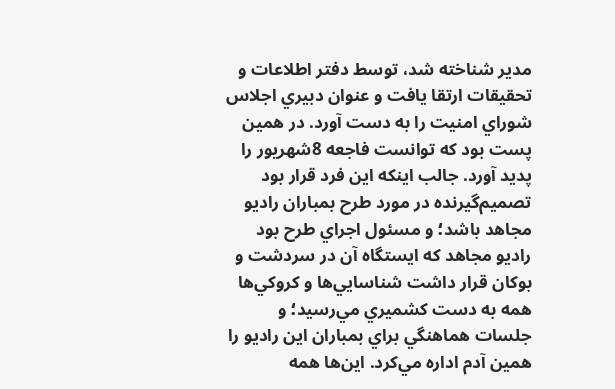مدير شناخته شد، توسط دفتر اطلاعات و تحقيقات ارتقا يافت و عنوان دبيري اجلاس شوراي امنيت را به دست آورد. در همين پست بود كه توانست فاجعه‌ 8شهريور را پديد آورد. جالب اينكه اين فرد قرار بود تصميم‌گيرنده در مورد طرح بمباران راديو مجاهد باشد؛ و مسئول اجراي طرح بود راديو مجاهد كه ايستگاه آن در سردشت و بوكان قرار داشت شناسايي‌ها و كروكي‌ها همه به دست كشميري مي‌رسيد؛ و جلسات هماهنگي براي بمباران اين راديو را همين آدم اداره مي‌كرد. اين‌ها همه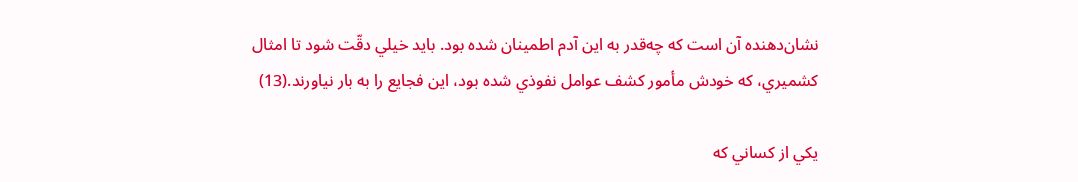نشان‌‌دهنده‌ آن است كه چه‌قدر به اين آدم اطمينان شده بود. بايد خيلي دقّت شود تا امثال كشميري‌، كه خودش مأمور كشف عوامل نفوذي شده بود، اين فجايع را به بار نياورند.(13)

يكي از كساني كه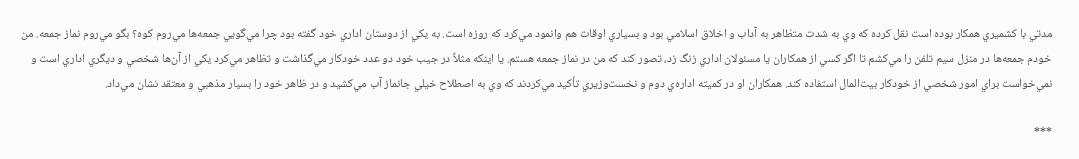مدتي با كشميري همكار بوده است نقل كرده كه وي به شدت متظاهر به آداب و اخلاق اسلامي بود و بسياري اوقات هم وانمود مي‌كرد كه روزه است‌. به يكي از دوستان اداري خود گفته بود چرا مي‌گويي جمعه‌ها مي‌روم كوه‌؟ بگو مي‌روم نماز جمعه‌. من خودم جمعه‌ها در منزل سيم تلفن را مي‌كشم تا اگر كسي از همكاران يا مسئولان اداري زنگ زد، تصور كند كه من در نماز جمعه هستم‌. يا اينكه مثلاً در جيب خود دو عدد خودكار مي‌گذاشت و تظاهر مي‌كرد يكي از آن‌ها شخصي و ديگري اداري است و نمي‌خواست براي امور شخصي از خودكار بيت‌المال استفاده كند. همكاران او در كميته‌ اداره‌ي دوم و نخست‌وزيري تأكيد مي‌كردند كه وي به اصطلاح خيلي جانماز آب مي‌كشيد و در ظاهر خود را بسيار مذهبي و معتقد نشان مي‌داد.

***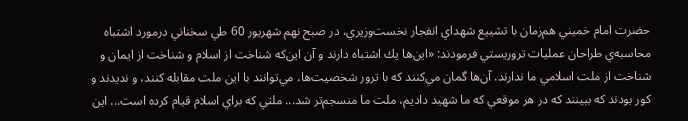حضرت امام خميني هم‌زمان با تشييع شهداي انفجار نخست‌وزيري‌، در صبح نهم شهريور 60 طي سخناني درمورد اشتباه محاسبه‌ي طراحان عمليات تروريستي فرمودند: «اين‌ها يك اشتباه دارند و آن اين‌كه شناخت از اسلام و شناخت از ايمان و شناخت از ملت اسلامي ما ندارند. آن‌ها گمان مي‌كنند كه با ترور شخصيت‌ها، مي‌توانند با اين ملت مقابله كنند، و نديدند و كور بودند كه ببينند كه در هر موقعي كه ما شهيد داديم‌، ملت ما منسجم‌تر شد... ملتي كه براي اسلام قيام كرده است‌... اين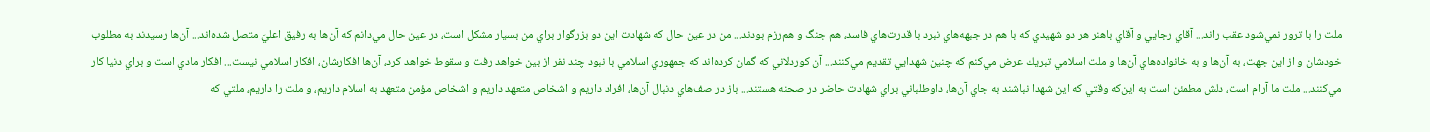ملت را با ترور نمي‌شود عقب راند... آقاي رجايي و آقاي باهنر هر دو شهيدي كه با هم در جبهه‌هاي نبرد با قدرت‌هاي فاسد، هم جنگ و هم‌رزم بودند... من در عين حال كه شهادت اين دو بزرگوار براي من بسيار مشكل است‌، در عين حال مي‌دانم كه آن‌ها به رفيق اعلي‌َ متصل شده‌اند... آن‌ها رسيدند به مطلوب خودشان و از اين جهت‌، به آن‌ها و به خانواده‌هاي آن‌ها و ملت اسلامي تبريك عرض مي‌كنم كه چنين شهدايي تقديم مي‌كنند... آن كوردلاني كه گمان كرده‌اند كه جمهوري اسلامي با نبود چند نفر از بين خواهد رفت و سقوط خواهد كرد، آن‌ها افكارشان‌، افكار اسلامي نيست‌... افكار مادي است و براي دنيا كار مي‌كنند... ملت ما آرام است‌، دلش مطمئن است به اين‌كه وقتي كه اين شهدا نباشند به جاي آن‌ها، داوطلباني براي شهادت حاضر در صحنه هستند... باز در صف‌هاي دنبال آن‌ها، افراد داريم و اشخاص متعهد داريم و اشخاص مؤمن متعهد به اسلام داريم‌، و ملت را داريم‌، ملتي كه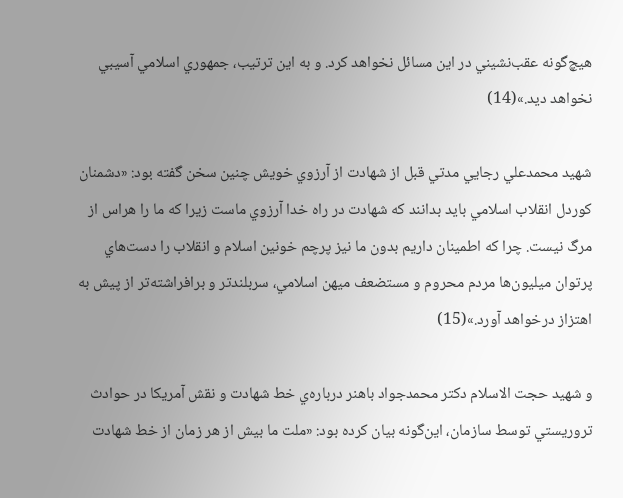هيچ‌گونه عقب‌نشيني در اين مسائل نخواهد كرد. و به اين ترتيب‌، جمهوري اسلامي آسيبي نخواهد ديد.»(14)

شهيد محمدعلي رجايي مدتي قبل از شهادت از آرزوي خويش چنين سخن گفته بود: «دشمنان كوردل انقلاب اسلامي بايد بدانند كه شهادت در راه خدا آرزوي ماست زيرا كه ما را هراس از مرگ نيست‌. چرا كه اطمينان داريم بدون ما نيز پرچم خونين اسلام و انقلاب را دست‌هاي پرتوان ميليون‌ها مردم محروم و مستضعف ميهن اسلامي‌، سربلندتر و برافراشته‌تر از پيش به اهتزاز درخواهد آورد.»(15)

و شهيد حجت ‌الاسلام دكتر محمدجواد باهنر درباره‌ي خط شهادت و نقش آمريكا در حوادث تروريستي توسط سازمان‌، اين‌گونه بيان كرده بود: «ملت ما بيش از هر زمان از خط شهادت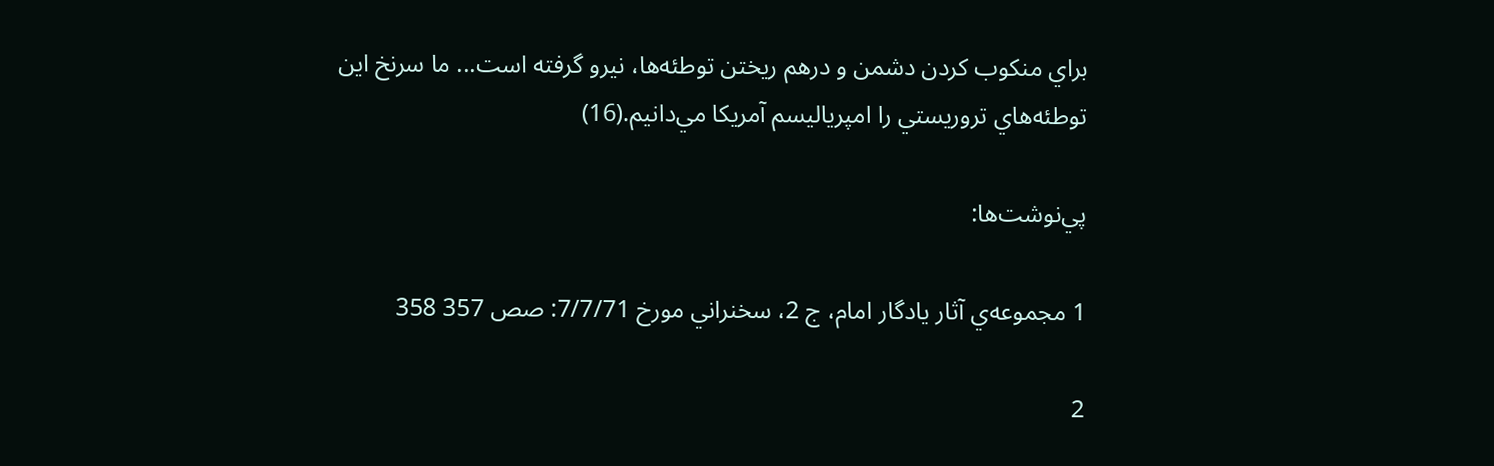براي منكوب كردن دشمن و درهم ريختن توطئه‌ها، نيرو گرفته است‌... ما سرنخ اين توطئه‌هاي تروريستي را امپرياليسم آمريكا مي‌دانيم‌.(16)

پي‌نوشت‌ها:

1 مجموعه‌ي آثار يادگار امام‌، ج 2، سخنراني مورخ 7/7/71: صص 357 358

2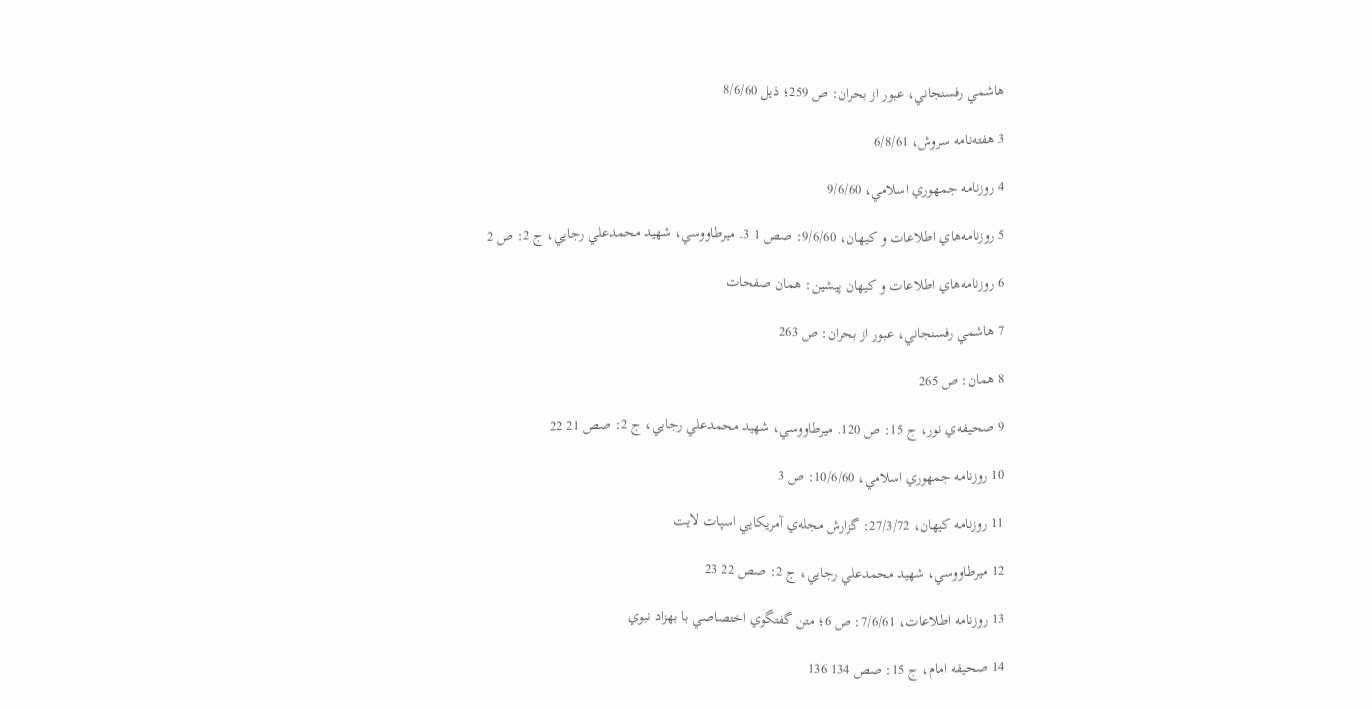هاشمي رفسنجاني‌، عبور از بحران‌: ص 259؛ ذيل 8/6/60

3 هفته‌نامه‌ سروش‌، 6/8/61

4 روزنامه‌ جمهوري اسلامي‌، 9/6/60

5 روزنامه‌هاي اطلاعات و كيهان‌، 9/6/60: صص 1 3. ميرطاووسي‌، شهيد محمدعلي رجايي‌، ج 2: ص 2

6 روزنامه‌هاي اطلاعات و كيهان پيشين‌: همان صفحات‌

7 هاشمي رفسنجاني‌، عبور از بحران‌: ص 263

8 همان‌: ص 265

9 صحيفه‌ي نور، ج 15: ص 120. ميرطاووسي‌، شهيد محمدعلي رجايي‌، ج 2: صص 21 22

10 روزنامه‌ جمهوري اسلامي‌، 10/6/60: ص 3

11 روزنامه‌ كيهان‌، 27/3/72: گزارش مجله‌ي آمريكايي اسپات لايت

12 ميرطاووسي‌، شهيد محمدعلي رجايي‌، ج 2: صص 22 23

13 روزنامه‌ اطلاعات‌، 7/6/61: ص 6؛ متن گفتگوي اختصاصي با بهزاد نبوي

14 صحيفه‌ امام‌، ج 15: صص 134 136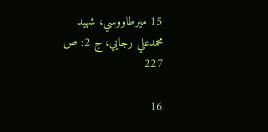15 ميرطاووسي‌، شهيد محمدعلي رجايي‌، ج 2: ص 227

16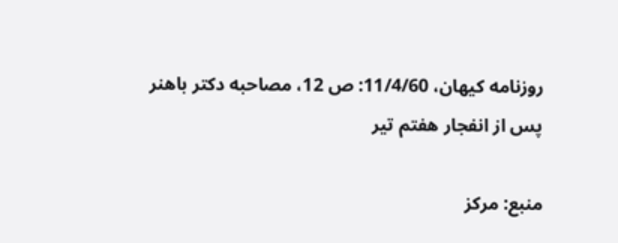روزنامه‌ كيهان‌، 11/4/60: ص 12، مصاحبه‌ دكتر باهنر پس از انفجار هفتم تير

منبع: مركز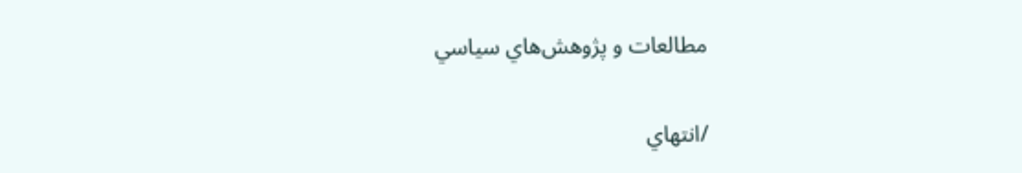مطالعات و پژوهش‌هاي سياسي

/انتهاي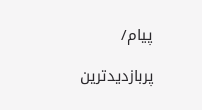پيام/

پربازدیدترین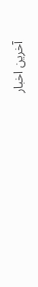آخرین اخبار